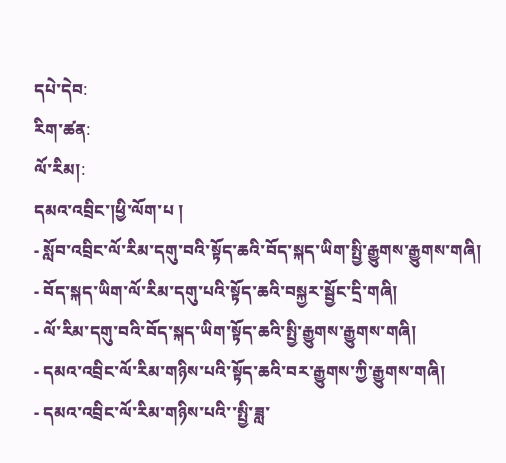དཔེ་དེབ:
རིག་ཚན:
ལོ་རིམ།:
དམའ་འབྲིང་།ཕྱི་ལོག་པ །
- སློབ་འབྲིང་ལོ་རིམ་དགུ་བའི་སྟོད་ཆའི་བོད་སྐད་ཡིག་སྤྱི་རྒྱུགས་རྒྱུགས་གཞི།
- བོད་སྐད་ཡིག་ལོ་རིམ་དགུ་པའི་སྟོད་ཆའི་བསྐྱར་སྦྱོང་དྲི་གཞི།
- ལོ་རིམ་དགུ་བའི་བོད་སྐད་ཡིག་སྟོད་ཆའི་སྤྱི་རྒྱུགས་རྒྱུགས་གཞི།
- དམའ་འབྲིང་ལོ་རིམ་གཉིས་པའི་སྟོད་ཆའི་བར་རྒྱུགས་ཀྱི་རྒྱུགས་གཞི།
- དམའ་འབྲིང་ལོ་རིམ་གཉིས་པའི་་སྤྱི་ཟླ་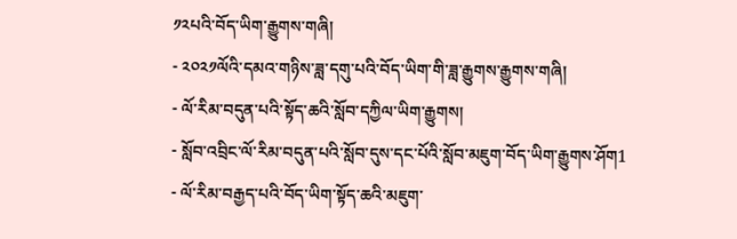༡༢པའི་བོད་ཡིག་རྒྱུགས་གཞི།
- ༢༠༢༡ལོའི་དམའ་གཉིས་ཟླ་དགུ་པའི་བོད་ཡིག་གི་ཟླ་རྒྱུགས་རྒྱུགས་གཞི།
- ལོ་རིམ་བདུན་པའི་སྟོད་ཆའི་སློབ་དཀྱིལ་ཡིག་རྒྱུགས།
- སློབ་འབྲིང་ལོ་རིམ་བདུན་པའི་སློབ་དུས་དང་པོའི་སློབ་མཇུག་བོད་ཡིག་རྒྱུགས་ཤོག1
- ལོ་རིམ་བརྒྱད་པའི་བོད་ཡིག་སྟོད་ཆའི་མཇུག་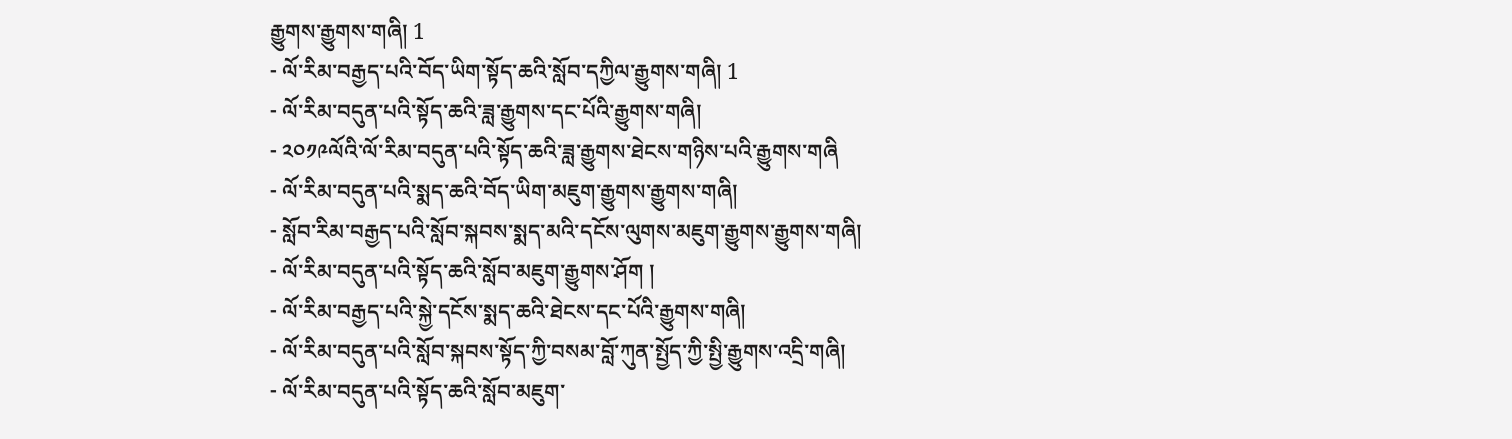རྒྱུགས་རྒྱུགས་གཞི། 1
- ལོ་རིམ་བརྒྱད་པའི་བོད་ཡིག་སྟོད་ཆའི་སློབ་དཀྱིལ་རྒྱུགས་གཞི། 1
- ལོ་རིམ་བདུན་པའི་སྟོད་ཆའི་ཟླ་རྒྱུགས་དང་པོའི་རྒྱུགས་གཞི།
- ༢༠༡༩ལོའི་ལོ་རིམ་བདུན་པའི་སྟོད་ཆའི་ཟླ་རྒྱུགས་ཐེངས་གཉིས་པའི་རྒྱུགས་གཞི
- ལོ་རིམ་བདུན་པའི་སྨད་ཆའི་བོད་ཡིག་མཇུག་རྒྱུགས་རྒྱུགས་གཞི།
- སློབ་རིམ་བརྒྱད་པའི་སློབ་སྐབས་སྨད་མའི་དངོས་ལུགས་མཇུག་རྒྱུགས་རྒྱུགས་གཞི།
- ལོ་རིམ་བདུན་པའི་སྟོད་ཆའི་སློབ་མཇུག་རྒྱུགས་ཤོག །
- ལོ་རིམ་བརྒྱད་པའི་སྐྱེ་དངོས་སྨད་ཆའི་ཐེངས་དང་པོའི་རྒྱུགས་གཞི།
- ལོ་རིམ་བདུན་པའི་སློབ་སྐབས་སྟོད་ཀྱི་བསམ་བློ་ཀུན་སྤྱོད་ཀྱི་སྤྱི་རྒྱུགས་འདྲི་གཞི།
- ལོ་རིམ་བདུན་པའི་སྟོད་ཆའི་སློབ་མཇུག་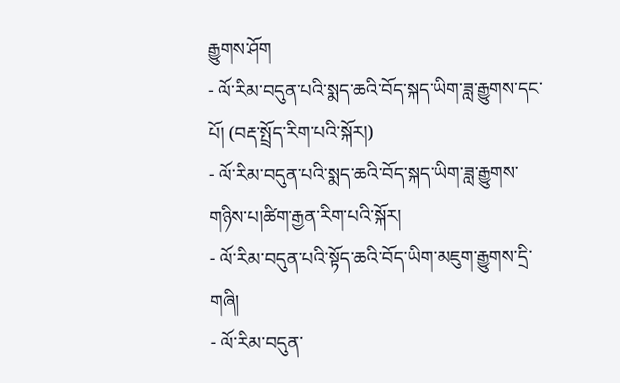རྒྱུགས་ཤོག
- ལོ་རིམ་བདུན་པའི་སྨད་ཆའི་བོད་སྐད་ཡིག་ཟླ་རྒྱུགས་དང་པོ། (བརྡ་སྤྲོད་རིག་པའི་སྐོར།)
- ལོ་རིམ་བདུན་པའི་སྨད་ཆའི་བོད་སྐད་ཡིག་ཟླ་རྒྱུགས་གཉིས་པ།ཚིག་རྒྱན་རིག་པའི་སྐོར།
- ལོ་རིམ་བདུན་པའི་སྟོད་ཆའི་བོད་ཡིག་མཇུག་རྒྱུགས་དྲི་གཞི།
- ལོ་རིམ་བདུན་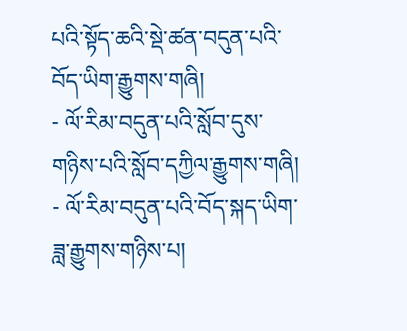པའི་སྟོད་ཆའི་སྡེ་ཚན་བདུན་པའི་བོད་ཡིག་རྒྱུགས་གཞི།
- ལོ་རིམ་བདུན་པའི་སློབ་དུས་གཉིས་པའི་སློབ་དཀྱིལ་རྒྱུགས་གཞི།
- ལོ་རིམ་བདུན་པའི་བོད་སྐད་ཡིག་ཟླ་རྒྱུགས་གཉིས་པ།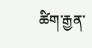ཚིག་རྒྱན་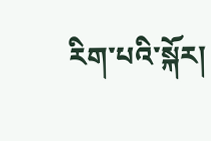རིག་པའི་སྐོར།